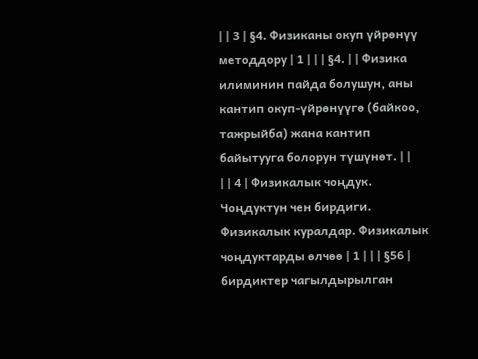| | 3 | §4. Физиканы окуп үйрөнүү методдору | 1 | | | §4. | | Физика илиминин пайда болушун, аны кантип окуп-үйрөнүүгө (байкоо, тажрыйба) жана кантип байытууга болорун түшүнөт. | |
| | 4 | Физикалык чоңдук. Чоңдуктун чен бирдиги. Физикалык куралдар. Физикалык чоңдуктарды өлчөө | 1 | | | §56 | бирдиктер чагылдырылган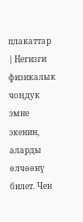плакаттар | Негизги физикалык чоңдук эмне экенин, аларды өлчөөнү билет. Чен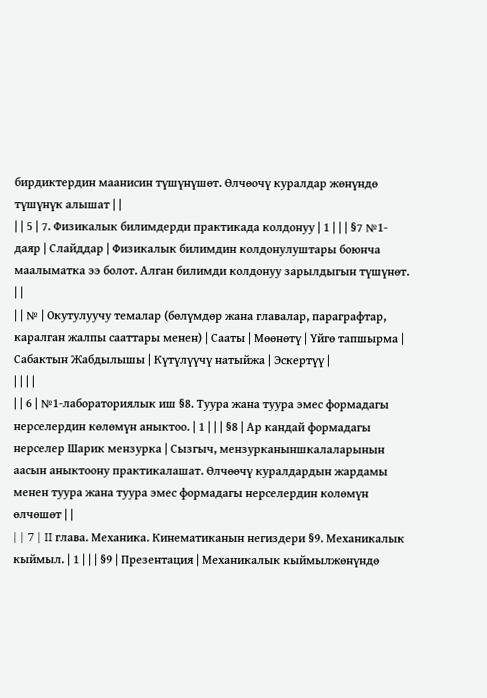бирдиктердин маанисин түшүнүшөт. Өлчөочү куралдар жөнүндө түшүнүк алышат | |
| | 5 | 7. Физикалык билимдерди практикада колдонуу | 1 | | | §7 №1- даяр | Слайддар | Физикалык билимдин колдонулуштары боюнча маалыматка ээ болот. Алган билимди колдонуу зарылдыгын түшүнөт. | |
| | № | Окутулуучу темалар (бөлүмдөр жана главалар, параграфтар, каралган жалпы сааттары менен) | Сааты | Мөөнөтү | Үйгө тапшырма | Сабактын Жабдылышы | Күтүлүүчү натыйжа | Эскертүү |
| | | |
| | 6 | №1-лабораториялык иш §8. Туура жана туура эмес формадагы нерселердин көлөмүн аныктоо. | 1 | | | §8 | Ар кандай формадагы нерселер Шарик мензурка | Сызгыч, мензурканыншкалаларынын аасын аныктоону практикалашат. Өлчөөчү куралдардын жардамы менен туура жана туура эмес формадагы нерселердин колөмүн өлчөшөт | |
| | 7 | II глава. Механика. Кинематиканын негиздери §9. Механикалык кыймыл. | 1 | | | §9 | Презентация | Механикалык кыймылжөнүндө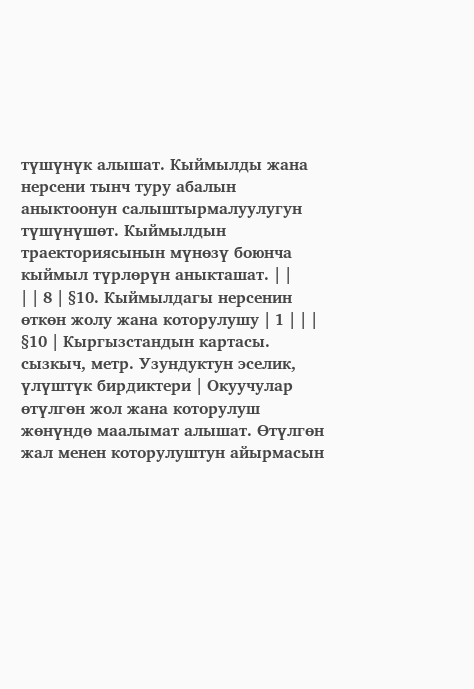түшүнүк алышат. Кыймылды жана нерсени тынч туру абалын аныктоонун салыштырмалуулугун түшүнүшөт. Кыймылдын траекториясынын мүнөзү боюнча кыймыл түрлөрүн аныкташат. | |
| | 8 | §10. Кыймылдагы нерсенин өткөн жолу жана которулушу | 1 | | | §10 | Кыргызстандын картасы. сызкыч, метр. Узундуктун эселик, үлүштүк бирдиктери | Окуучулар өтүлгөн жол жана которулуш жөнүндө маалымат алышат. Өтүлгөн жал менен которулуштун айырмасын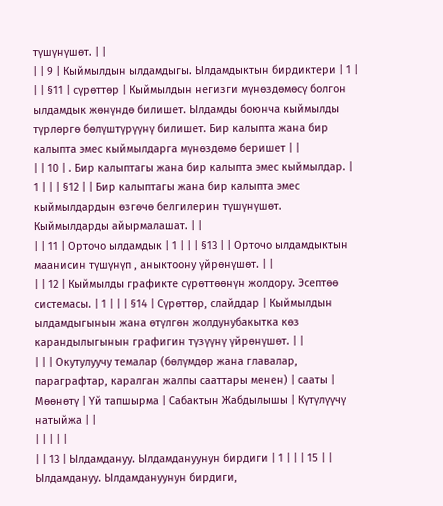түшүнүшөт. | |
| | 9 | Кыймылдын ылдамдыгы. Ылдамдыктын бирдиктери | 1 | | | §11 | сүрөттөр | Кыймылдын негизги мүнөздөмөсү болгон ылдамдык жөнүндө билишет. Ылдамды боюнча кыймылды түрлөргө бөлүштүрүүнү билишет. Бир калыпта жана бир калыпта эмес кыймылдарга мүнөздөмө беришет | |
| | 10 | . Бир калыптагы жана бир калыпта эмес кыймылдар. | 1 | | | §12 | | Бир калыптагы жана бир калыпта эмес кыймылдардын өзгөчө белгилерин түшүнүшөт. Кыймылдарды айырмалашат. | |
| | 11 | Орточо ылдамдык | 1 | | | §13 | | Орточо ылдамдыктын маанисин түшүнүп , аныктоону үйрөнүшөт. | |
| | 12 | Кыймылды графикте сүрөттөөнүн жолдору. Эсептөө системасы. | 1 | | | §14 | Сүрөттөр, слайддар | Кыймылдын ылдамдыгынын жана өтүлгөн жолдунубакытка көз карандылыгынын графигин түзүүнү үйрөнүшөт. | |
| | | Окутулуучу темалар (бөлүмдөр жана главалар, параграфтар, каралган жалпы сааттары менен) | сааты | Мөөнөтү | Үй тапшырма | Сабактын Жабдылышы | Күтүлүүчү натыйжа | |
| | | | |
| | 13 | Ылдамдануу. Ылдамдануунун бирдиги | 1 | | | 15 | | Ылдамдануу. Ылдамдануунун бирдиги,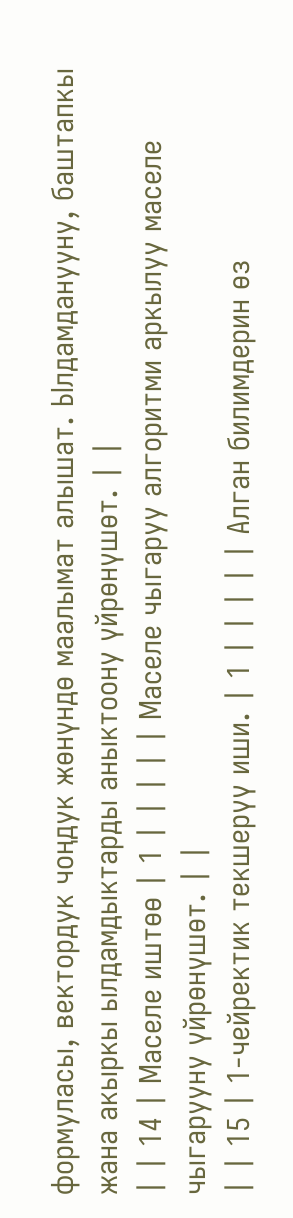формуласы, вектордук чоңдук жөнүндө маалымат алышат. Ылдамданууну, баштапкы жана акыркы ылдамдыктарды аныктоону үйрөнүшөт. | |
| | 14 | Маселе иштөө | 1 | | | | | Маселе чыгаруу алгоритми аркылуу маселе чыгарууну үйрөнүшөт. | |
| | 15 | 1-чейректик текшерүү иши. | 1 | | | | | Алган билимдерин өз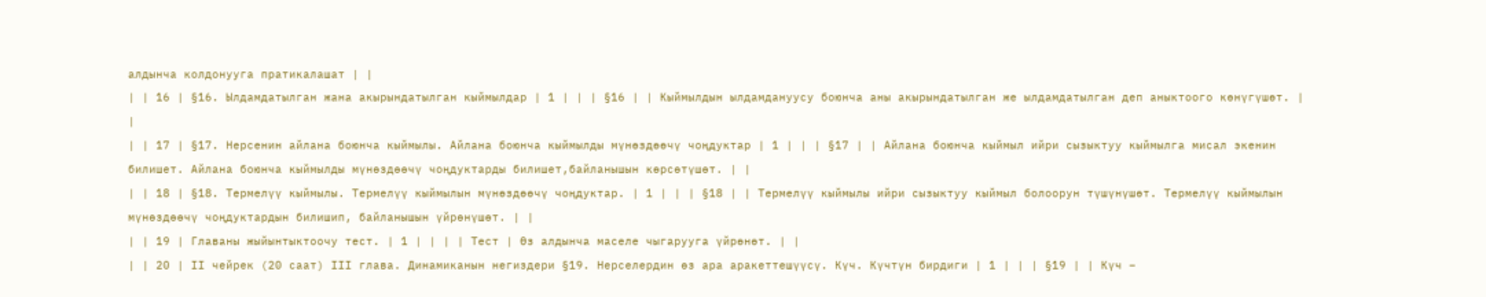алдынча колдонууга пратикалашат | |
| | 16 | §16. Ылдамдатылган жана акырындатылган кыймылдар | 1 | | | §16 | | Кыймылдын ылдамдануусу боюнча аны акырындатылган же ылдамдатылган деп аныктоого көнүгүшөт. | |
| | 17 | §17. Нерсенин айлана боюнча кыймылы. Айлана боюнча кыймылды мүнөздөөчү чоңдуктар | 1 | | | §17 | | Айлана боюнча кыймыл ийри сызыктуу кыймылга мисал экенин билишет. Айлана боюнча кыймылды мүнөздөөчү чоңдуктарды билишет,байланышын көрсөтүшөт. | |
| | 18 | §18. Термелүү кыймылы. Термелүү кыймылын мүнөздөөчү чоңдуктар. | 1 | | | §18 | | Термелүү кыймылы ийри сызыктуу кыймыл болоорун түшүнүшөт. Термелүү кыймылын мүнөздөөчү чоңдуктардын билишип, байланышын үйрөнүшөт. | |
| | 19 | Главаны жыйынтыктоочу тест. | 1 | | | | Тест | Өз алдынча маселе чыгарууга үйрөнөт. | |
| | 20 | II чейрек (20 саат) III глава. Динамиканын негиздери §19. Нерселердин өз ара аракеттешүүсү. Күч. Күчтүн бирдиги | 1 | | | §19 | | Күч –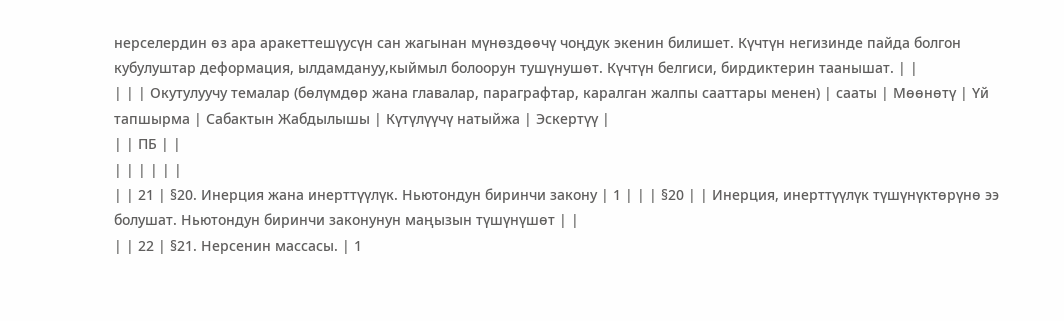нерселердин өз ара аракеттешүусүн сан жагынан мүнөздөөчү чоңдук экенин билишет. Күчтүн негизинде пайда болгон кубулуштар деформация, ылдамдануу,кыймыл болоорун тушүнушөт. Күчтүн белгиси, бирдиктерин таанышат. | |
| | | Окутулуучу темалар (бөлүмдөр жана главалар, параграфтар, каралган жалпы сааттары менен) | сааты | Мөөнөтү | Үй тапшырма | Сабактын Жабдылышы | Күтүлүүчү натыйжа | Эскертүү |
| | ПБ | |
| | | | | |
| | 21 | §20. Инерция жана инерттүүлүк. Ньютондун биринчи закону | 1 | | | §20 | | Инерция, инерттүүлүк түшүнүктөрүнө ээ болушат. Ньютондун биринчи законунун маңызын түшүнүшөт | |
| | 22 | §21. Нерсенин массасы. | 1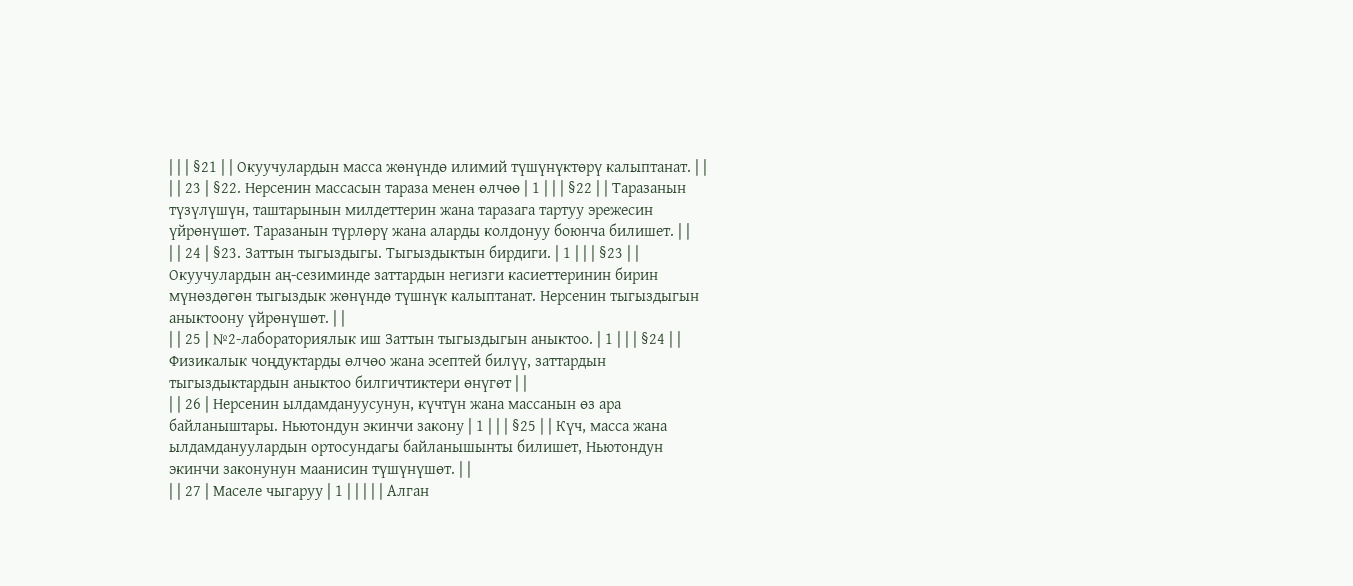| | | §21 | | Окуучулардын масса жөнүндө илимий түшүнүктөрү калыптанат. | |
| | 23 | §22. Нерсенин массасын тараза менен өлчөө | 1 | | | §22 | | Таразанын түзүлүшүн, таштарынын милдеттерин жана таразага тартуу эрежесин үйрөнүшөт. Таразанын түрлөрү жана аларды колдонуу боюнча билишет. | |
| | 24 | §23. Заттын тыгыздыгы. Тыгыздыктын бирдиги. | 1 | | | §23 | | Окуучулардын аң-сезиминде заттардын негизги касиеттеринин бирин мүнөздөгөн тыгыздык жөнүндө түшнүк калыптанат. Нерсенин тыгыздыгын аныктоону үйрөнүшөт. | |
| | 25 | №2-лабораториялык иш Заттын тыгыздыгын аныктоо. | 1 | | | §24 | | Физикалык чоңдуктарды өлчөо жана эсептей билүү, заттардын тыгыздыктардын аныктоо билгичтиктери өнүгөт | |
| | 26 | Нерсенин ылдамдануусунун, күчтүн жана массанын өз ара байланыштары. Ньютондун экинчи закону | 1 | | | §25 | | Күч, масса жана ылдамдануулардын ортосундагы байланышынты билишет, Ньютондун экинчи законунун маанисин түшүнүшөт. | |
| | 27 | Маселе чыгаруу | 1 | | | | | Алган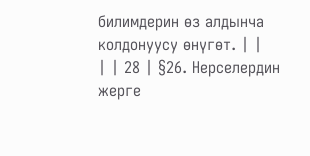билимдерин өз алдынча колдонуусу өнүгөт. | |
| | 28 | §26. Нерселердин жерге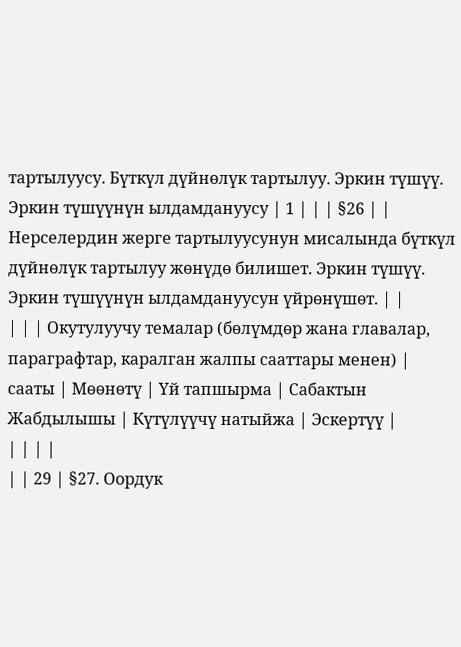тартылуусу. Бүткүл дүйнөлүк тартылуу. Эркин түшүү. Эркин түшүүнүн ылдамдануусу | 1 | | | §26 | | Нерселердин жерге тартылуусунун мисалында бүткүл дүйнөлүк тартылуу жөнүдө билишет. Эркин түшүү. Эркин түшүүнүн ылдамдануусун үйрөнүшөт. | |
| | | Окутулуучу темалар (бөлүмдөр жана главалар, параграфтар, каралган жалпы сааттары менен) | сааты | Мөөнөтү | Үй тапшырма | Сабактын Жабдылышы | Күтүлүүчү натыйжа | Эскертүү |
| | | |
| | 29 | §27. Оордук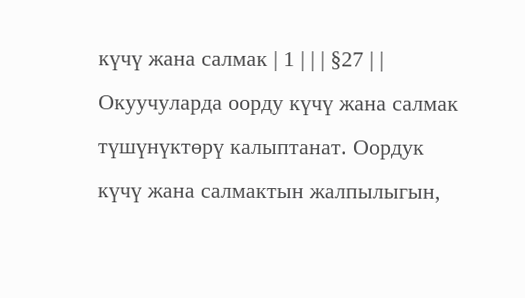күчү жана салмак | 1 | | | §27 | | Окуучуларда оорду күчү жана салмак түшүнүктөрү калыптанат. Оордук күчү жана салмактын жалпылыгын,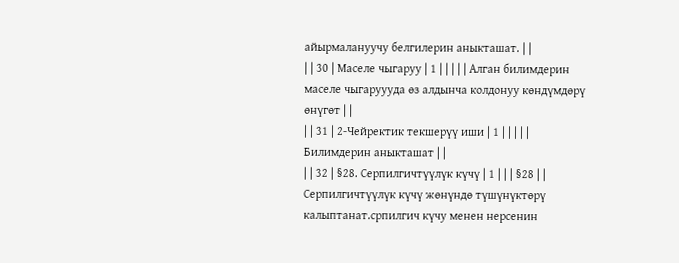айырмалануучу белгилерин аныкташат. | |
| | 30 | Маселе чыгаруу | 1 | | | | | Алган билимдерин маселе чыгаруууда өз алдынча колдонуу көндүмдөрү өнүгөт | |
| | 31 | 2-Чейректик текшерүү иши | 1 | | | | | Билимдерин аныкташат | |
| | 32 | §28. Серпилгичтүүлүк күчү | 1 | | | §28 | | Серпилгичтүүлүк күчү жөнүндө түшүнүктөрү калыптанат.српилгич күчу менен нерсенин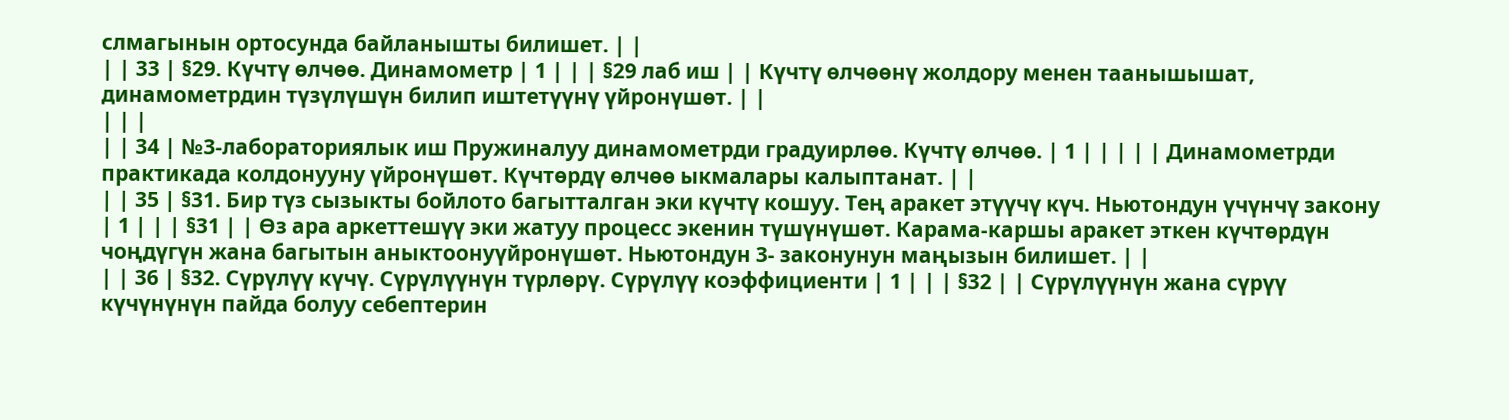слмагынын ортосунда байланышты билишет. | |
| | 33 | §29. Күчтү өлчөө. Динамометр | 1 | | | §29 лаб иш | | Күчтү өлчөөнү жолдору менен таанышышат, динамометрдин түзүлүшүн билип иштетүүнү үйронүшөт. | |
| | |
| | 34 | №3-лабораториялык иш Пружиналуу динамометрди градуирлөө. Күчтү өлчөө. | 1 | | | | | Динамометрди практикада колдонууну үйронүшөт. Күчтөрдү өлчөө ыкмалары калыптанат. | |
| | 35 | §31. Бир түз сызыкты бойлото багытталган эки күчтү кошуу. Тең аракет этүүчү күч. Ньютондун үчүнчү закону | 1 | | | §31 | | Өз ара аркеттешүү эки жатуу процесс экенин түшүнүшөт. Карама-каршы аракет эткен күчтөрдүн чоңдүгүн жана багытын аныктоонуүйронүшөт. Ньютондун 3- законунун маңызын билишет. | |
| | 36 | §32. Сүрүлүү күчү. Сүрүлүүнүн түрлөрү. Сүрүлүү коэффициенти | 1 | | | §32 | | Сүрүлүүнүн жана сүрүү күчүнүнүн пайда болуу себептерин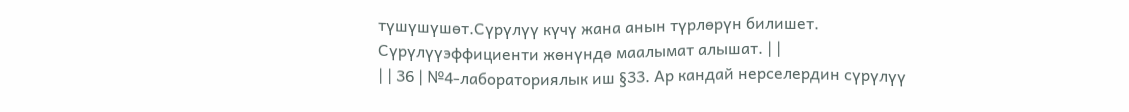түшүшүшөт.Сүрүлүү күчү жана анын түрлөрүн билишет. Сүрүлүүэффициенти жөнүндө маалымат алышат. | |
| | 36 | №4-лабораториялык иш §33. Ар кандай нерселердин сүрүлүү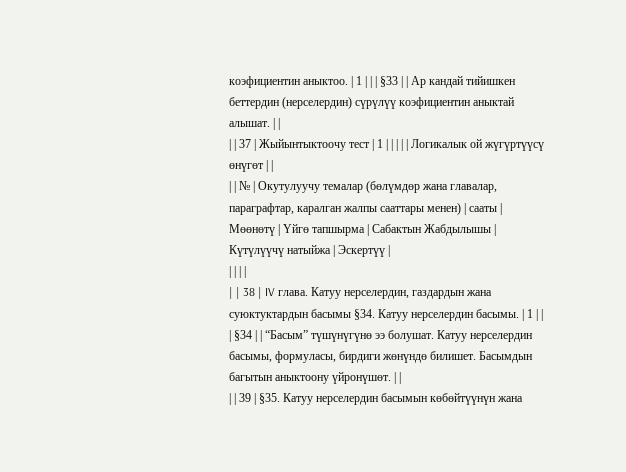коэфициентин аныктоо. | 1 | | | §33 | | Ар кандай тийишкен беттердин (нерселердин) сүрүлүү коэфициентин аныктай алышат. | |
| | 37 | Жыйынтыктоочу тест | 1 | | | | | Логикалык ой жүгүртүүсү өнүгөт | |
| | № | Окутулуучу темалар (бөлүмдөр жана главалар, параграфтар, каралган жалпы сааттары менен) | сааты | Мөөнөтү | Үйгө тапшырма | Сабактын Жабдылышы | Күтүлүүчү натыйжа | Эскертүү |
| | | |
| | 38 | IV глава. Катуу нерселердин, газдардын жана суюктуктардын басымы §34. Катуу нерселердин басымы. | 1 | | | §34 | | “Басым” түшүнүгүнө ээ болушат. Катуу нерселердин басымы, формуласы, бирдиги жөнүндө билишет. Басымдын багытын аныктоону үйронүшөт. | |
| | 39 | §35. Катуу нерселердин басымын көбөйтүүнүн жана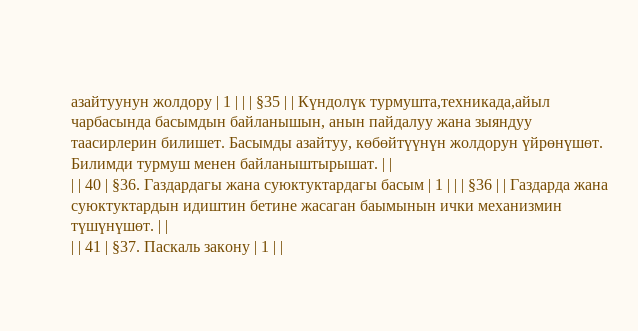азайтуунун жолдору | 1 | | | §35 | | Күндолүк турмушта,техникада,айыл чарбасында басымдын байланышын, анын пайдалуу жана зыяндуу таасирлерин билишет. Басымды азайтуу, көбөйтүүнүн жолдорун үйрөнүшөт. Билимди турмуш менен байланыштырышат. | |
| | 40 | §36. Газдардагы жана суюктуктардагы басым | 1 | | | §36 | | Газдарда жана суюктуктардын идиштин бетине жасаган баымынын ички механизмин түшүнүшөт. | |
| | 41 | §37. Паскаль закону | 1 | |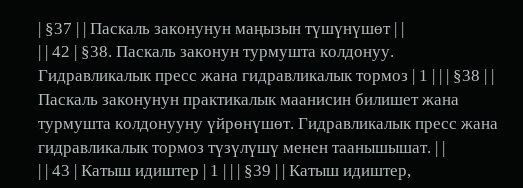| §37 | | Паскаль законунун маңызын түшүнүшөт | |
| | 42 | §38. Паскаль законун турмушта колдонуу. Гидравликалык пресс жана гидравликалык тормоз | 1 | | | §38 | | Паскаль законунун практикалык маанисин билишет жана турмушта колдонууну үйрөнүшөт. Гидравликалык пресс жана гидравликалык тормоз түзүлүшү менен таанышышат. | |
| | 43 | Катыш идиштер | 1 | | | §39 | | Катыш идиштер,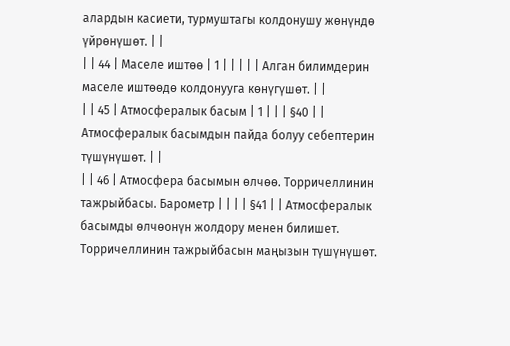алардын касиети, турмуштагы колдонушу жөнүндө үйрөнүшөт. | |
| | 44 | Маселе иштөө | 1 | | | | | Алган билимдерин маселе иштөөдө колдонууга көнүгүшөт. | |
| | 45 | Атмосфералык басым | 1 | | | §40 | | Атмосфералык басымдын пайда болуу себептерин түшүнүшөт. | |
| | 46 | Атмосфера басымын өлчөө. Торричеллинин тажрыйбасы. Барометр | | | | §41 | | Атмосфералык басымды өлчөонүн жолдору менен билишет. Торричеллинин тажрыйбасын маңызын түшүнүшөт.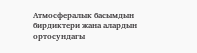Атмосфералык басымдын бирдиктери жана алардын ортосундагы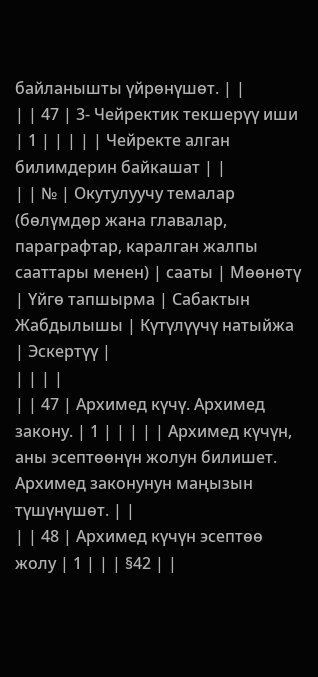байланышты үйрөнүшөт. | |
| | 47 | 3- Чейректик текшерүү иши | 1 | | | | | Чейректе алган билимдерин байкашат | |
| | № | Окутулуучу темалар (бөлүмдөр жана главалар, параграфтар, каралган жалпы сааттары менен) | сааты | Мөөнөтү | Үйгө тапшырма | Сабактын Жабдылышы | Күтүлүүчү натыйжа | Эскертүү |
| | | |
| | 47 | Архимед күчү. Архимед закону. | 1 | | | | | Архимед күчүн, аны эсептөөнүн жолун билишет. Архимед законунун маңызын түшүнүшөт. | |
| | 48 | Архимед күчүн эсептөө жолу | 1 | | | §42 | |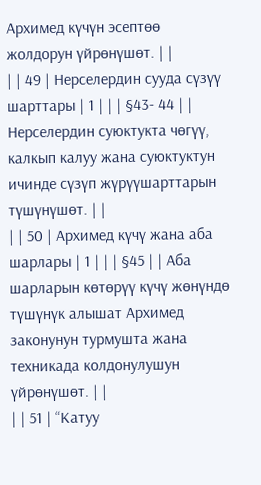Архимед күчүн эсептөө жолдорун үйрөнүшөт. | |
| | 49 | Нерселердин сууда сүзүү шарттары | 1 | | | §43- 44 | | Нерселердин суюктукта чөгүү, калкып калуу жана суюктуктун ичинде сүзүп жүрүүшарттарын түшүнүшөт. | |
| | 50 | Архимед күчү жана аба шарлары | 1 | | | §45 | | Аба шарларын көтөрүү күчү жөнүндө түшүнүк алышат Архимед законунун турмушта жана техникада колдонулушун үйрөнүшөт. | |
| | 51 | “Катуу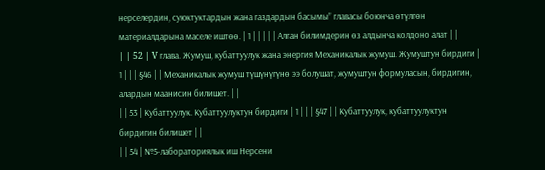нерселердин, суюктуктардын жана газдардын басымы” главасы боюнча өтүлгөн материалдарына маселе иштөө. | 1 | | | | | Алган билимдерин өз алдынча колдоно алат | |
| | 52 | V глава. Жумуш, кубаттуулук жана энергия Механикалык жумуш. Жумуштун бирдиги | 1 | | | §46 | | Механикалык жумуш түшүнүгүнө ээ болушат, жумуштун формуласын, бирдигин, алардын маанисин билишет. | |
| | 53 | Кубаттуулук. Кубаттуулуктун бирдиги | 1 | | | §47 | | Кубаттуулук, кубаттуулуктун бирдигин билишет | |
| | 54 | №5-лабораториялык иш Нерсени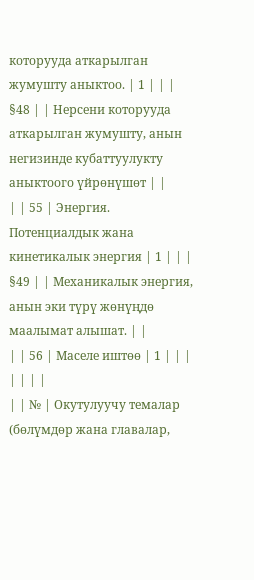которууда аткарылган жумушту аныктоо. | 1 | | | §48 | | Нерсени которууда аткарылган жумушту, анын негизинде кубаттуулукту аныктоого үйрөнүшөт | |
| | 55 | Энергия. Потенциалдык жана кинетикалык энергия | 1 | | | §49 | | Механикалык энергия, анын эки түрү жөнүңдө маалымат алышат. | |
| | 56 | Маселе иштөө | 1 | | | | | | |
| | № | Окутулуучу темалар (бөлүмдөр жана главалар,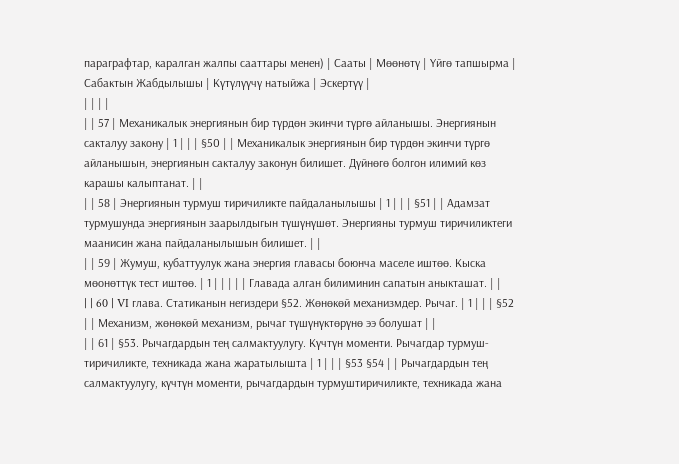параграфтар, каралган жалпы сааттары менен) | Сааты | Мөөнөтү | Үйгө тапшырма | Сабактын Жабдылышы | Күтүлүүчү натыйжа | Эскертүү |
| | | |
| | 57 | Механикалык энергиянын бир түрдөн экинчи түргө айланышы. Энергиянын сакталуу закону | 1 | | | §50 | | Механикалык энергиянын бир түрдөн экинчи түргө айланышын, энергиянын сакталуу законун билишет. Дүйнөгө болгон илимий көз карашы калыптанат. | |
| | 58 | Энергиянын турмуш тиричиликте пайдаланылышы | 1 | | | §51 | | Адамзат турмушунда энергиянын заарылдыгын түшүнүшөт. Энергияны турмуш тиричиликтеги маанисин жана пайдаланылышын билишет. | |
| | 59 | Жумуш, кубаттуулук жана энергия главасы боюнча маселе иштөө. Кыска мөонөттүк тест иштөө. | 1 | | | | | Главада алган билиминин сапатын аныкташат. | |
| | 60 | VI глава. Статиканын негиздери §52. Жөнөкөй механизмдер. Рычаг. | 1 | | | §52 | | Механизм, жөнөкөй механизм, рычаг түшүнүктөрүнө ээ болушат | |
| | 61 | §53. Рычагдардын тең салмактуулугу. Күчтүн моменти. Рычагдар турмуш-тиричиликте, техникада жана жаратылышта | 1 | | | §53 §54 | | Рычагдардын тең салмактуулугу, күчтүн моменти, рычагдардын турмуштиричиликте, техникада жана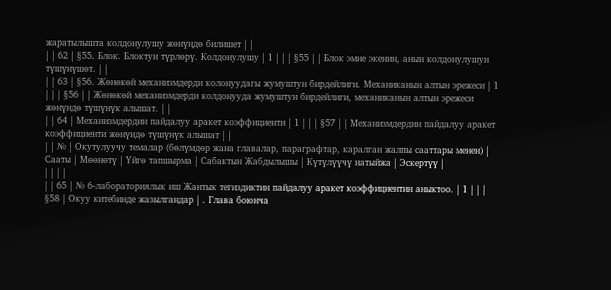жаратылышта колдонулушу жөнүңдө билишет | |
| | 62 | §55. Блок. Блоктун түрлөрү. Колдонулушу | 1 | | | §55 | | Блок эмне экенин, анын колдонулушун түшүнүшөт. | |
| | 63 | §56. Жөнөкөй механизмдерди колонуудагы жумуштун бирдейлиги. Механиканын алтын эрежеси | 1 | | | §56 | | Жөнөкөй механизмдерди колдонууда жумуштун бирдейлиги, механиканын алтын эрежеси жөнүндө түшүнүк алышат. | |
| | 64 | Механизмдердин пайдалуу аракет коэффициенти | 1 | | | §57 | | Механизмдердин пайдалуу аракет коэффициенти жөнүндө түшүнүк алышат | |
| | № | Окутулуучу темалар (бөлүмдөр жана главалар, параграфтар, каралган жалпы сааттары менен) | Сааты | Мөөнөтү | Үйгө тапшырма | Сабактын Жабдылышы | Күтүлүүчү натыйжа | Эскертүү |
| | | |
| | 65 | № 6-лабораториялык иш Жантык тегиздиктин пайдалуу аракет коэффициентин аныктоо. | 1 | | | §58 | Окуу китебинде жазылгандар | . Глава боюнча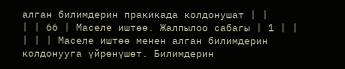алган билимдерин пракикада колдонушат | |
| | 66 | Маселе иштөө. Жалпылоо сабагы | 1 | | | | | Маселе иштөө менен алган билимдерин колдонууга үйрөнүшөт. Билимдерин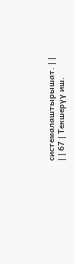системалаштырышат. | |
| | 67 | Текшерүү иш.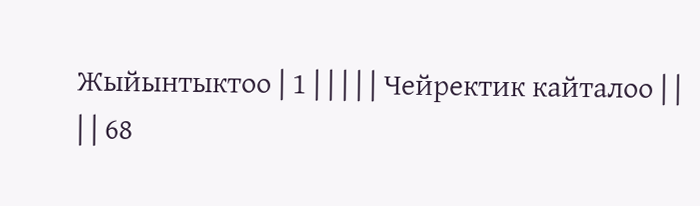Жыйынтыктоо | 1 | | | | | Чейректик кайталоо | |
| | 68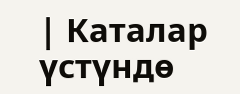| Каталар үстүндө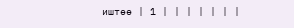иштөө | 1 | | | | | | |